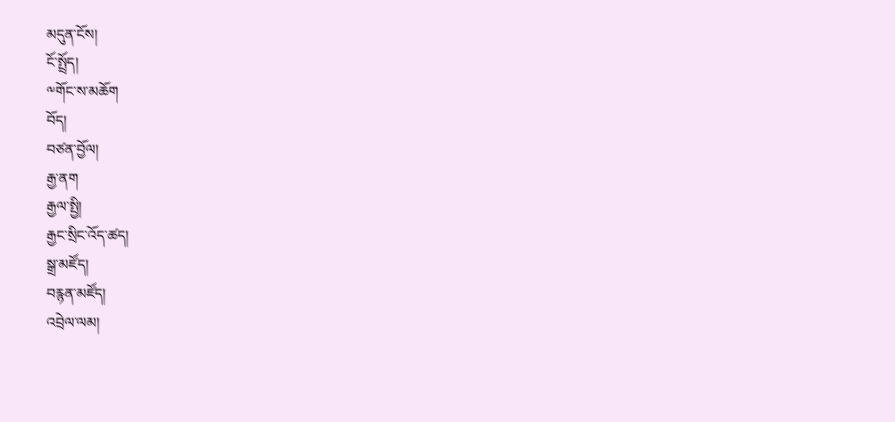མདུན་ངོས།
ངོ་སྤྲོད།
༸གོང་ས་མཆོག
བོད།
བཙན་བྱོལ།
རྒྱ་ནག
རྒྱལ་སྤྱི།
རྒྱང་སྲིང་འོད་ཚད།
སྒྲ་མཛོད།
བརྙན་མཛོད།
འབྲེལ་ལམ།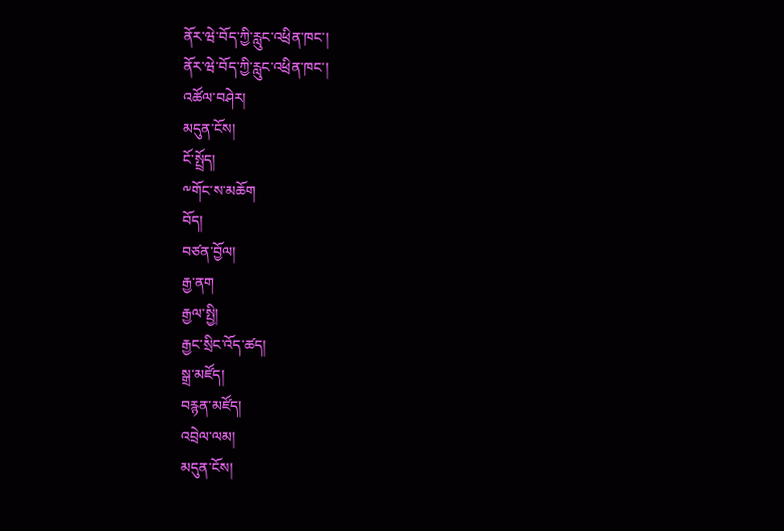ནོར་ཝེ་བོད་ཀྱི་རླུང་འཕྲིན་ཁང་།
ནོར་ཝེ་བོད་ཀྱི་རླུང་འཕྲིན་ཁང་།
འཚོལ་བཤེར།
མདུན་ངོས།
ངོ་སྤྲོད།
༸གོང་ས་མཆོག
བོད།
བཙན་བྱོལ།
རྒྱ་ནག
རྒྱལ་སྤྱི།
རྒྱང་སྲིང་འོད་ཚད།
སྒྲ་མཛོད།
བརྙན་མཛོད།
འབྲེལ་ལམ།
མདུན་ངོས།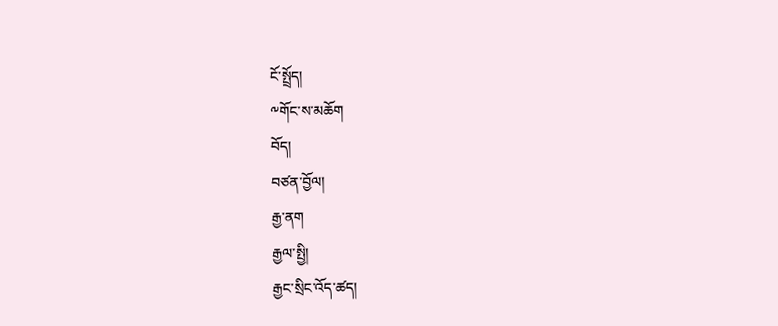ངོ་སྤྲོད།
༸གོང་ས་མཆོག
བོད།
བཙན་བྱོལ།
རྒྱ་ནག
རྒྱལ་སྤྱི།
རྒྱང་སྲིང་འོད་ཚད།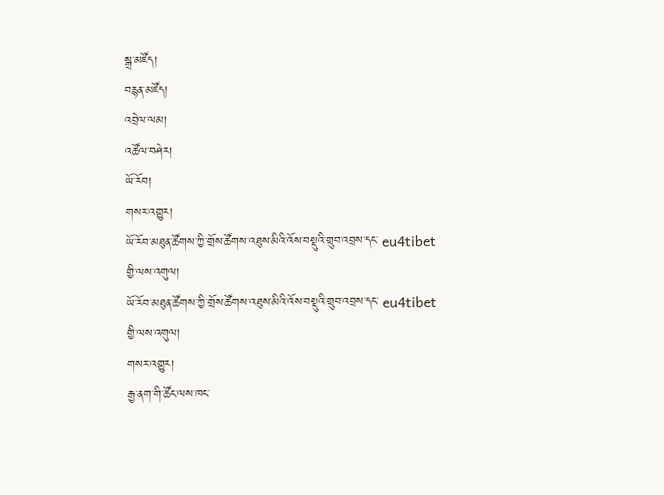སྒྲ་མཛོད།
བརྙན་མཛོད།
འབྲེལ་ལམ།
འཚོལ་བཤེར།
ཡོ་རོབ།
གསར་འགྱུར།
ཡོ་རོབ་མཐུན་ཚོགས་ཀྱི་གྲོས་ཚོགས་འཐུས་མིའི་འོས་བསྡུའི་གྲུབ་འབྲས་དང་ eu4tibet གྱི་ལས་འགུལ།
ཡོ་རོབ་མཐུན་ཚོགས་ཀྱི་གྲོས་ཚོགས་འཐུས་མིའི་འོས་བསྡུའི་གྲུབ་འབྲས་དང་ eu4tibet གྱི་ལས་འགུལ།
གསར་འགྱུར།
རྒྱ་ནག་གི་ཚོང་ལས་ཁང་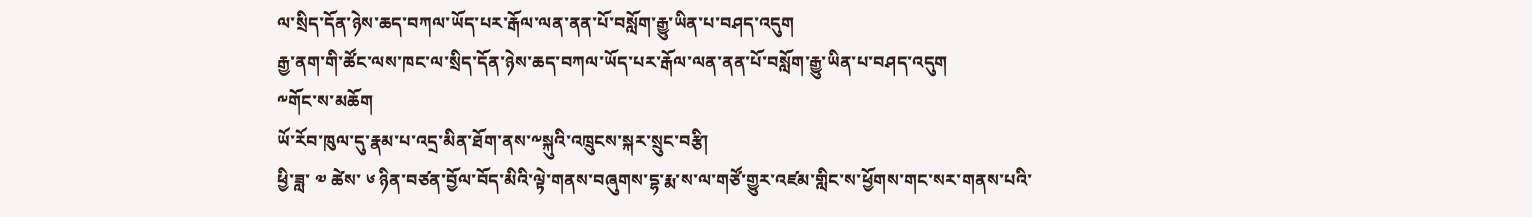ལ་སྲིད་དོན་ཉེས་ཆད་བཀལ་ཡོད་པར་རྒོལ་ལན་ནན་པོ་བསློག་རྒྱུ་ཡིན་པ་བཤད་འདུག
རྒྱ་ནག་གི་ཚོང་ལས་ཁང་ལ་སྲིད་དོན་ཉེས་ཆད་བཀལ་ཡོད་པར་རྒོལ་ལན་ནན་པོ་བསློག་རྒྱུ་ཡིན་པ་བཤད་འདུག
༸གོང་ས་མཆོག
ཡོ་རོབ་ཁུལ་དུ་རྣམ་པ་འདྲ་མིན་ཐོག་ནས་༸སྐུའི་འཁྲུངས་སྐར་སྲུང་བརྩི།
ཕྱི་ཟླ་ ༧ ཚེས་ ༦ ཉིན་བཙན་བྱོལ་བོད་མིའི་ལྟེ་གནས་བཞུགས་དྷ་རྨ་ས་ལ་གཙོ་གྱུར་འཛམ་གླིང་ས་ཕྱོགས་གང་སར་གནས་པའི་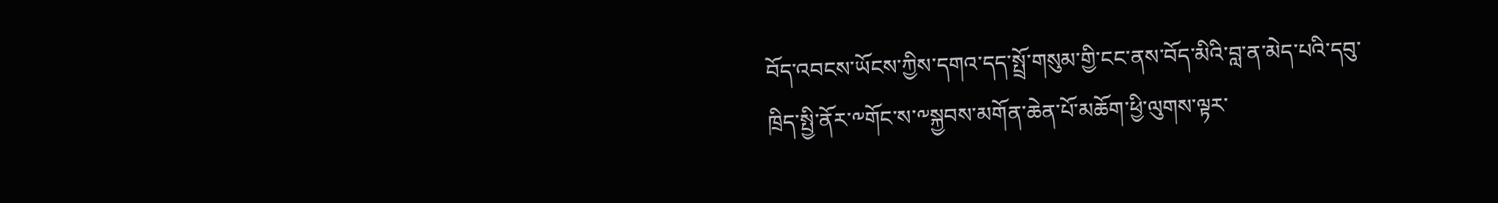བོད་འབངས་ཡོངས་ཀྱིས་དགའ་དད་སྤྲོ་གསུམ་གྱི་ངང་ནས་བོད་མིའི་བླ་ན་མེད་པའི་དབུ་ཁྲིད་སྤྱི་ནོར་༸གོང་ས་༸སྐྱབས་མགོན་ཆེན་པོ་མཆོག་ཕྱི་ལུགས་ལྟར་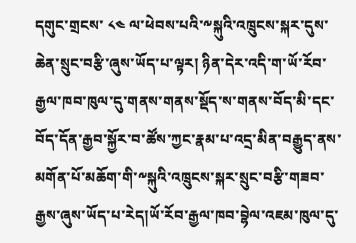དགུང་གྲངས་ ༨༤ ལ་ཕེབས་པའི་༸སྐུའི་འཁྲུངས་སྐར་དུས་ཆེན་སྲུང་བརྩི་ཞུས་ཡོད་པ་ལྟར། ཉིན་དེར་འདི་ག་ཡོ་རོབ་རྒྱལ་ཁབ་ཁུལ་དུ་གནས་གནས་སྡོད་ས་གནས་བོད་མི་དང་བོད་དོན་རྒྱབ་སྐྱོར་བ་ཚོས་ཀྱང་རྣམ་པ་འདྲ་མིན་བརྒྱུད་ནས་མགོན་པོ་མཆོག་གི་༸སྐུའི་འཁྲུངས་སྐར་སྲུང་བརྩི་གཟབ་རྒྱས་ཞུས་ཡོད་པ་རེད།ཡོ་རོབ་རྒྱལ་ཁབ་བྷེལ་འཇམ་ཁུལ་དུ་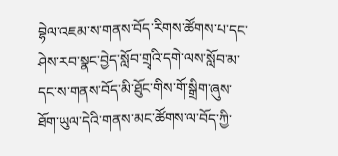བྷེལ་འཇམ་ས་གནས་བོད་རིགས་ཚོགས་པ་དང་ཤེས་རབ་སྣང་བྱེད་སློབ་གྲྭའི་དགེ་ལས་སློབ་མ་དང་ས་གནས་བོད་མི་ཐོུང་གིས་གོ་སྒྲིག་ཞུས་ཐོག་ཡུལ་དེའི་གནས་མང་ཚོགས་ལ་བོད་ཀྱི་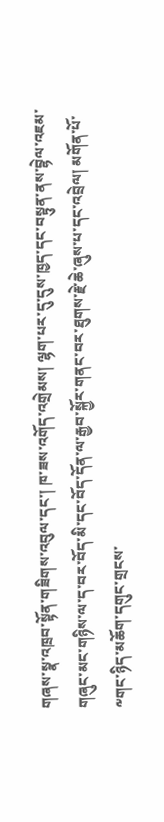གཞས་སྣ་འཁྲབ་སྟོན་གཟིགས་འབུལ་དང་། ཁ་ཟས་འགོད་འགྲེམས། ལྷག་པར་དུ་དུས་ཁྱད་དང་བསྟུན་ནས་བྷེལ་འཇམ་གཞུང་མང་གཉིས་ལ་ད་བར་བོད་མི་དང་བོད་དོན་ལ་རྒྱབ་སྐྱོར་གནང་བར་ཐུགས་རྗེ་ཆེ་ཞུས་པ་དང་འབྲེལ། མགོན་པོ་༸གང་ཉིད་མཆོག་དགུང་གྲངས་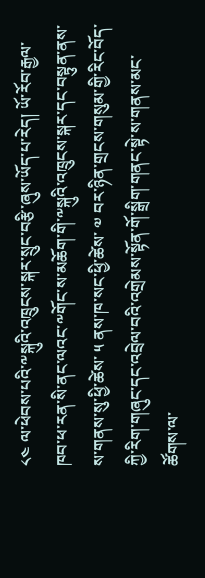༨༤ ལ་ཕེབས་པའི་༸སྐུའི་འཁྲུངས་སྐར་སྲུང་བརྩི་ཞུས་ཡོད་པ་རེད། ཡོ་རོབ་རྒྱལ་ཁབ་ཕ་རན་སི་ནང་ལའང་༸གོང་ས་མཆོག་གི་༸སྐུའི་འཁྲུངས་སྐར་དང་བསྟུན་ནས་ས་གནས་སུ་ཕྱི་ཚེས་ ༥ ནས་ཁ་སང་ཕྱི་ཚེས་ ༧ བར་ཉིན་གྲངས་གསུམ་གྱི་རིང་བོད་ཀྱི་རིག་གཞུང་དང་འབྲེལ་བའི་འགྲེམས་སྟོན་གོ་སྒྲིག་གནང་སྟེ་ས་གནས་མང་ཚོགས་ལ་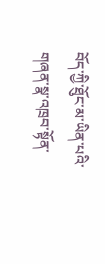བོད་ཀྱི་ཐོུང་མ་ཡིན་པའི་གཞན་སྣ་འཁྲབ་སྟོན་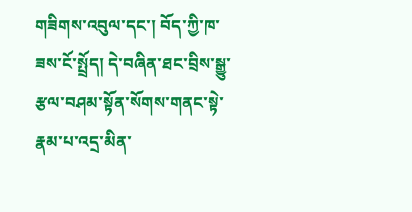གཟིགས་འབུལ་དང་། བོད་ཀྱི་ཁ་ཟས་ངོ་སྤྲོད། དེ་བཞིན་ཐང་བྲིས་སྒྱུ་རྩལ་བཤམ་སྟོན་སོགས་གནང་སྟེ་རྣམ་པ་འདྲ་མིན་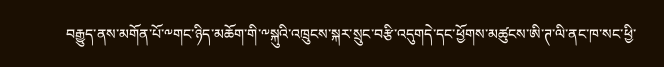བརྒྱུད་ནས་མགོན་པོ་༸གང་ཉིད་མཆོག་གི་༸སྐུའི་འཁྲུངས་སྐར་སྲུང་བརྩི་འདུགདེ་དང་ཕྱོགས་མཚུངས་ཨི་ཊ་ལི་ནང་ཁ་སང་ཕྱི་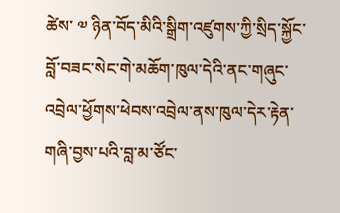ཚེས་ ༧ ཉིན་བོད་མིའི་སྒྲིག་འཛུགས་ཀྱི་སྲིད་སྐྱོང་བློ་བཟང་སེང་གེ་མཆོག་ཁུལ་དེའི་ནང་གཞུང་འབྲེལ་ཕྱོགས་ཕེབས་འབྲེལ་ནས་ཁུལ་དེར་རྟེན་གཞི་བྱས་པའི་བླ་མ་ཙོང་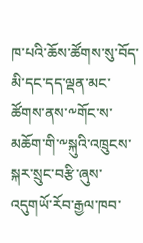ཁ་པའི་ཆོས་ཚོགས་སུ་བོད་མི་དང་དད་ལྡན་མང་ཚོགས་ནས་༸གོང་ས་མཆོག་གི་༸སྐུའི་འཁྲུངས་སྐར་སྲུང་བརྩི་ཞུས་འདུགཡོ་རོབ་རྒྱལ་ཁབ་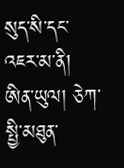སུད་སི་དང་འཇར་མ་ནི། ཨིན་ཡུལ། ཅེཀ་སྤྱི་མཐུན་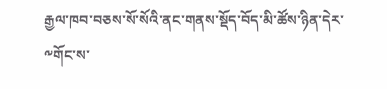རྒྱལ་ཁབ་བཅས་སོ་སོའི་ནང་གནས་སྡོད་བོད་མི་ཚོས་ཉིན་དེར་༸གོང་ས་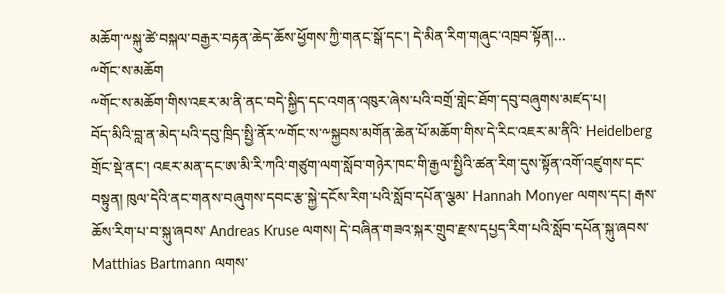མཆོག་༸སྐུ་ཚེ་བསྐལ་བརྒྱར་བརྟན་ཆེད་ཆོས་ཕྱོགས་ཀྱི་གནང་སྒོ་དང་། དེ་མིན་རིག་གཞུང་འཁྲབ་སྟོན།...
༸གོང་ས་མཆོག
༸གོང་ས་མཆོག་གིས་འཇར་མ་ནི་ནང་བདེ་སྐྱིད་དང་འགན་འཁུར་ཞེས་པའི་བགྲོ་གླེང་ཐོག་དབུ་བཞུགས་མཛད་པ།
བོད་མིའི་བླ་ན་མེད་པའི་དབུ་ཁྲིད་སྤྱི་ནོར་༸གོང་ས་༸སྐྱབས་མགོན་ཆེན་པོ་མཆོག་གིས་དེ་རིང་འཇར་མ་ནིའི་ Heidelberg གྲོང་སྡེ་ནང་། འཇར་མན་དང་ཨ་མི་རི་ཀའི་གཙུག་ལག་སློབ་གཉེར་ཁང་གི་རྒྱལ་སྤྱིའི་ཚན་རིག་དུས་སྟོན་འགོ་འཛུགས་དང་བསྟུན། ཁུལ་དེའི་ནང་གནས་བཞུགས་དབང་རྩ་སྐྱེ་དངོས་རིག་པའི་སློབ་དཔོན་ལྕམ་ Hannah Monyer ལགས་དང། རྒས་ཆོས་རིག་པ་བ་སྐུ་ཞབས་ Andreas Kruse ལགས། དེ་བཞིན་གཟའ་སྐར་གྲུབ་རྫས་དཔྱད་རིག་པའི་སློབ་དཔོན་སྐུ་ཞབས་ Matthias Bartmann ལགས་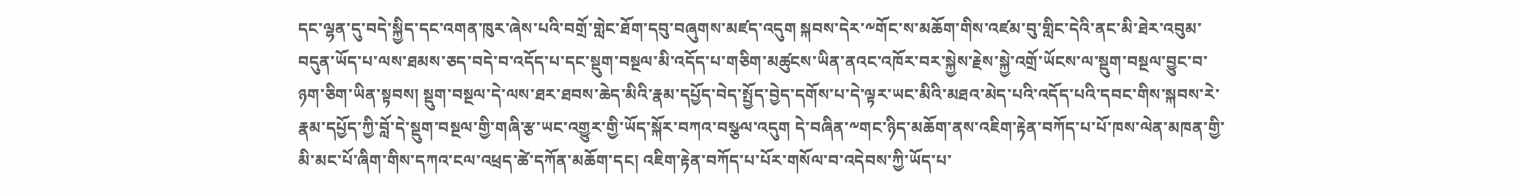དང་ལྷན་དུ་བདེ་སྐྱིད་དང་འགན་ཁུར་ཞེས་པའི་བགྲོ་གླེང་ཐོག་དབུ་བཞུགས་མཛད་འདུག སྐབས་དེར་༸གོང་ས་མཆོག་གིས་འཛམ་བུ་གླིང་དེའི་ནང་མི་ཐེར་འབུམ་བདུན་ཡོད་པ་ལས་ཐམས་ཅད་བདེ་བ་འདོད་པ་དང་སྡུག་བསྔལ་མི་འདོད་པ་གཅིག་མཚུངས་ཡིན་ནའང་འཁོར་བར་སྐྱེས་རྗེས་སྐྱེ་འགྲོ་ཡོངས་ལ་སྡུག་བསྔལ་བྱུང་བ་ཉག་ཅིག་ཡིན་སྟབས། སྡུག་བསྔལ་དེ་ལས་ཐར་ཐབས་ཆེད་མིའི་རྣམ་དཔྱོད་བེད་སྤྱོད་བྱེད་དགོས་པ་དེ་ལྟར་ཡང་མིའི་མཐའ་མེད་པའི་འདོད་པའི་དབང་གིས་སྐབས་རེ་རྣམ་དཔྱོད་ཀྱི་བློ་དེ་སྡུག་བསྔལ་གྱི་གཞི་རྩ་ཡང་འགྱུར་གྱི་ཡོད་སྐོར་བཀའ་བསྩལ་འདུག དེ་བཞིན་༸གང་ཉིད་མཆོག་ནས་འཇིག་རྟེན་བཀོད་པ་པོ་ཁས་ལེན་མཁན་གྱི་མི་མང་པོ་ཞིག་གིས་དཀའ་ངལ་འཕྲད་ཚེ་དཀོན་མཆོག་དང། འཇིག་རྟེན་བཀོད་པ་པོར་གསོལ་བ་འདེབས་ཀྱི་ཡོད་པ་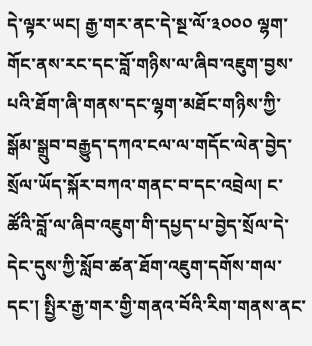དེ་ལྟར་ཡང། རྒྱ་གར་ནང་དེ་སྔ་ལོ་༣༠༠༠ ལྷག་གོང་ནས་རང་དང་བློ་གཉིས་ལ་ཞིབ་འཇུག་བྱས་པའི་ཐོག་ཞི་གནས་དང་ལྷག་མཐོང་གཉིས་ཀྱི་སྒོམ་སྒྲུབ་བརྒྱུད་དཀའ་ངལ་ལ་གདོང་ལེན་བྱེད་སྲོལ་ཡོད་སྐོར་བཀའ་གནང་བ་དང་འབྲེལ། ང་ཚོའི་བློ་ལ་ཞིབ་འཇུག་གི་དཔྱད་པ་བྱེད་སྲོལ་དེ་དེང་དུས་ཀྱི་སློབ་ཚན་ཐོག་འཇུག་དགོས་གལ་དང་། སྤྱིར་རྒྱ་གར་གྱི་གནའ་བོའི་རིག་གནས་ནང་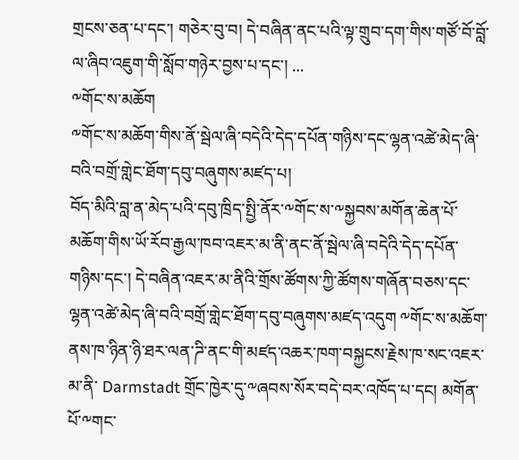གྲངས་ཅན་པ་དང་། གཅེར་བུ་བ། དེ་བཞིན་ནང་པའི་ལྟ་གྲུབ་དག་གིས་གཙོ་བོ་བློ་ལ་ཞིབ་འཇུག་གི་སློབ་གཉེར་བྱས་པ་དང་། ...
༸གོང་ས་མཆོག
༸གོང་ས་མཆོག་གིས་ནོ་སྦེལ་ཞི་བདེའི་དེད་དཔོན་གཉིས་དང་ལྷན་འཚེ་མེད་ཞི་བའི་བགྲོ་གླེང་ཐོག་དབུ་བཞུགས་མཛད་པ།
བོད་མིའི་བླ་ན་མེད་པའི་དབུ་ཁྲིད་སྤྱི་ནོར་༸གོང་ས་༸སྐྱབས་མགོན་ཆེན་པོ་མཆོག་གིས་ཡོ་རོབ་རྒྱལ་ཁབ་འཇར་མ་ནི་ནང་ནོ་སྦེལ་ཞི་བདེའི་དེད་དཔོན་གཉིས་དང་། དེ་བཞིན་འཇར་མ་ནིའི་གྲོས་ཚོགས་ཀྱི་ཚོགས་གཞོན་བཅས་དང་ལྷན་འཚེ་མེད་ཞི་བའི་བགྲོ་གླེང་ཐོག་དབུ་བཞུགས་མཛད་འདུག ༸གོང་ས་མཆོག་ནས་ཁ་ཉིན་ཉི་ཐར་ལན་ཌི་ནང་གི་མཛད་འཆར་ཁག་བསྐྱངས་རྗེས་ཁ་སང་འཇར་མ་ནི་ Darmstadt གྲོང་ཁྱེར་དུ་༸ཞབས་སོར་བདེ་བར་འཁོད་པ་དང། མགོན་པོ་༸གང་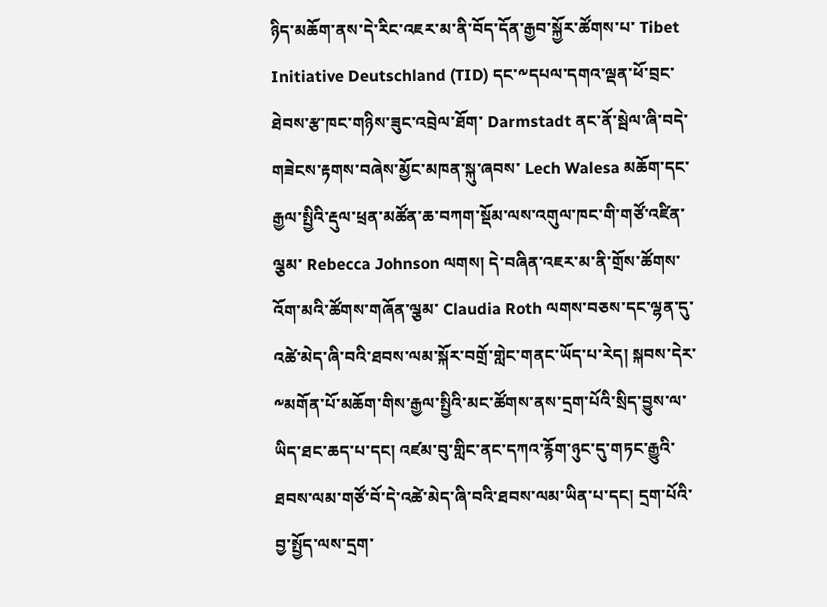ཉིད་མཆོག་ནས་དེ་རིང་འཇར་མ་ནི་བོད་དོན་རྒྱབ་སྐྱོར་ཚོགས་པ་ Tibet Initiative Deutschland (TID) དང་༸དཔལ་དགའ་ལྡན་ཕོ་བྲང་ཐེབས་རྩ་ཁང་གཉིས་ཟུང་འབྲེལ་ཐོག་ Darmstadt ནང་ནོ་སྦེལ་ཞི་བདེ་གཟེངས་རྟགས་བཞེས་མྱོང་མཁན་སྐུ་ཞབས་ Lech Walesa མཆོག་དང་རྒྱལ་སྤྱིའི་རྡུལ་ཕྲན་མཚོན་ཆ་བཀག་སྡོམ་ལས་འགུལ་ཁང་གི་གཙོ་འཛིན་ལྕམ་ Rebecca Johnson ལགས། དེ་བཞིན་འཇར་མ་ནི་གྲོས་ཚོགས་འོག་མའི་ཚོགས་གཞོན་ལྕམ་ Claudia Roth ལགས་བཅས་དང་ལྷན་དུ་འཚེ་མེད་ཞི་བའི་ཐབས་ལམ་སྐོར་བགྲོ་གླེང་གནང་ཡོད་པ་རེད། སྐབས་དེར་༸མགོན་པོ་མཆོག་གིས་རྒྱལ་སྤྱིའི་མང་ཚོགས་ནས་དྲག་པོའི་སྲིད་བྱུས་ལ་ཡིད་ཐང་ཆད་པ་དང། འཛམ་བུ་གླིང་ནང་དཀའ་རྙོག་ཉུང་དུ་གཏང་རྒྱུའི་ཐབས་ལམ་གཙོ་བོ་དེ་འཚེ་མེད་ཞི་བའི་ཐབས་ལམ་ཡིན་པ་དང། དྲག་པོའི་བྱ་སྤྱོད་ལས་དྲག་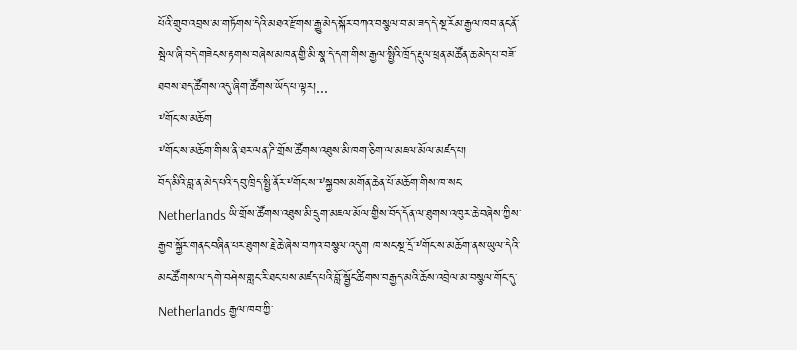པོའི་གྲུབ་འབྲས་མ་གཏོགས་དེའི་མཐའ་རྫོགས་རྒྱུ་མེད་སྐོར་བཀའ་བསྩལ་བ་མ་ཟད་དེ་སྔ་རོམ་རྒྱལ་ཁབ་ནང་ནོ་སྦེལ་ཞི་བདེ་གཟེངས་རྟགས་བཞེས་མཁན་གྱི་མི་སྣ་དེ་དག་གིས་རྒྱལ་སྤྱིའི་ཁྲོད་རྡུལ་ཕྲན་མཚོན་ཆ་མེད་པ་བཟོ་ཐབས་ཐད་ཚོགས་འདུ་ཞིག་ཚོགས་ཡོད་པ་ལྟར།...
༸གོང་ས་མཆོག
༸གོང་ས་མཆོག་གིས་ནི་ཐར་ལན་ཌི་གྲོས་ཚོགས་འཐུས་མི་ཁག་ཅིག་ལ་མཇལ་མོལ་མཛད་པ།
བོད་མིའི་བླ་ན་མེད་པའི་དབུ་ཁྲིད་སྤྱི་ནོར་༸གོང་ས་༸སྐྱབས་མགོན་ཆེན་པོ་མཆོག་གིས་ཁ་སང་ Netherlands ཡི་གྲོས་ཚོགས་འཐུས་མི་དྲུག་མཇལ་མོལ་གྱིས་བོད་དོན་ལ་ཐུགས་འཁུར་ཆེ་བཞེས་ཀྱིས་རྒྱབ་སྐྱོར་གནང་བཞིན་པར་ཐུགས་རྗེ་ཆེ་ཞེས་བཀའ་བསྩལ་འདུག ཁ་སང་སྔ་དྲོ་༸གོང་ས་མཆོག་ནས་ཡུལ་དེའི་མང་ཚོགས་ལ་དགེ་བཤེས་གླང་རི་ཐང་པས་མཛད་པའི་བློ་སྦྱོང་ཚིགས་བརྒྱད་མའི་ཆོས་འབྲེལ་མ་བསྩལ་གོང་དུ་ Netherlands རྒྱལ་ཁབ་ཀྱི་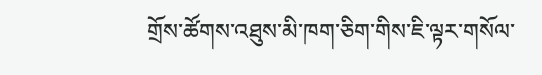གྲོས་ཚོགས་འཐུས་མི་ཁག་ཅིག་གིས་ཇི་ལྟར་གསོལ་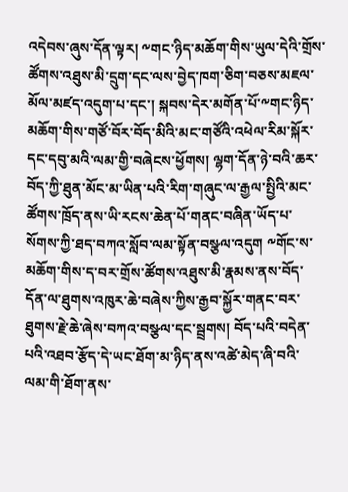འདེབས་ཞུས་དོན་ལྟར། ༸གང་ཉིད་མཆོག་གིས་ཡུལ་དེའི་གྲོས་ཚོགས་འཐུས་མི་དྲུག་དང་ལས་བྱེད་ཁག་ཅིག་བཅས་མཇལ་མོལ་མཛད་འདུག་པ་དང་། སྐབས་དེར་མགོན་པོ་༸གང་ཉིད་མཆོག་གིས་གཙོ་བོར་བོད་མིའི་མང་གཙོའི་འཕེལ་རིམ་སྐོར་དང་དབུ་མའི་ལམ་གྱི་བཞེངས་ཕྱོགས། ལྷག་དོན་ཉེ་བའི་ཆར་བོད་ཀྱི་ཐུན་མོང་མ་ཡིན་པའི་རིག་གཞུང་ལ་རྒྱལ་སྤྱིའི་མང་ཚོགས་ཁྲོད་ནས་ཡི་རངས་ཆེན་པོ་གནང་བཞིན་ཡོད་པ་སོགས་ཀྱི་ཐད་བཀའ་སློབ་ལམ་སྟོན་བསྩལ་འདུག ༸གོང་ས་མཆོག་གིས་ད་བར་གྲོས་ཚོགས་འཐུས་མི་རྣམས་ནས་བོད་དོན་ལ་ཐུགས་འཁུར་ཆེ་བཞེས་ཀྱིས་རྒྱབ་སྐྱོར་གནང་བར་ཐུགས་རྗེ་ཆེ་ཞེས་བཀའ་བསྩལ་དང་སྦྲགས། བོད་པའི་བདེན་པའི་འཐབ་རྩོད་དེ་ཡང་ཐོག་མ་ཉིད་ནས་འཚེ་མེད་ཞི་བའི་ལམ་གི་ཐོག་ནས་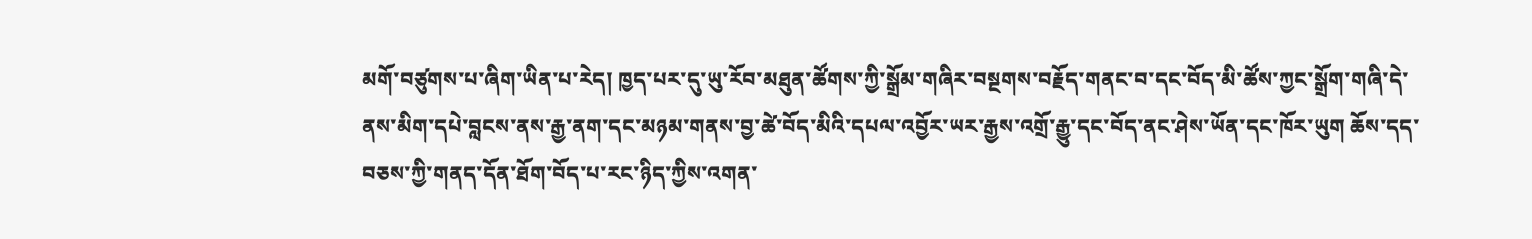མགོ་བཙུགས་པ་ཞིག་ཡིན་པ་རེད། ཁྱད་པར་དུ་ཡུ་རོབ་མཐུན་ཚོགས་ཀྱི་སྒྲོམ་གཞིར་བསྔགས་བརྗོད་གནང་བ་དང་བོད་མི་ཚོས་ཀྱང་སྒྲོག་གཞི་དེ་ནས་མིག་དཔེ་བླངས་ནས་རྒྱ་ནག་དང་མཉམ་གནས་བྱ་ཚེ་བོད་མིའི་དཔལ་འབྱོར་ཡར་རྒྱས་འགྲོ་རྒྱུ་དང་བོད་ནང་ཤེས་ཡོན་དང་ཁོར་ཡུག ཆོས་དད་བཅས་ཀྱི་གནད་དོན་ཐོག་བོད་པ་རང་ཉིད་ཀྱིས་འགན་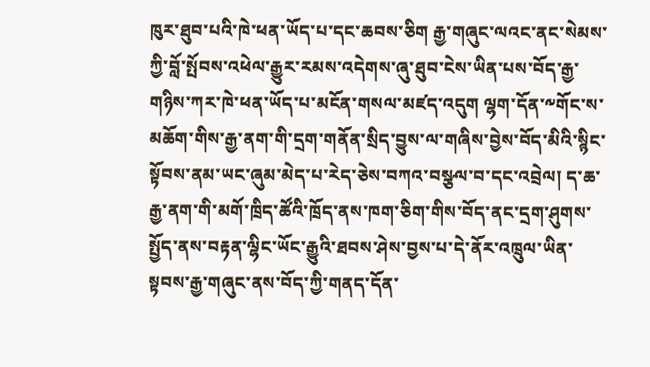ཁུར་ཐུབ་པའི་ཁེ་ཕན་ཡོད་པ་དང་ཆབས་ཅིག རྒྱ་གཞུང་ལའང་ནང་སེམས་ཀྱི་བློ་སྤོབས་འཕེལ་རྒྱུར་རམས་འདེགས་ཞུ་ཐུབ་ངེས་ཡིན་པས་བོད་རྒྱ་གཉིས་ཀར་ཁེ་ཕན་ཡོད་པ་མངོན་གསལ་མཛད་འདུག ལྷག་དོན་༸གོང་ས་མཆོག་གིས་རྒྱ་ནག་གི་དྲག་གནོན་སྲིད་བྱུས་ལ་གཞིས་བྱེས་བོད་མིའི་སྙིང་སྟོབས་ནམ་ཡང་ཞུམ་མེད་པ་རེད་ཅེས་བཀའ་བསྩལ་བ་དང་འབྲེལ། ད་ཆ་རྒྱ་ནག་གི་མགོ་ཁྲིད་ཚོའི་ཁྲོད་ནས་ཁག་ཅིག་གིས་བོད་ནང་དྲག་ཤུགས་སྤྱོད་ནས་བརྟན་ལྷིང་ཡོང་རྒྱུའི་ཐབས་ཤེས་བྱས་པ་དེ་ནོར་འཁྲུལ་ཡིན་སྟབས་རྒྱ་གཞུང་ནས་བོད་ཀྱི་གནད་དོན་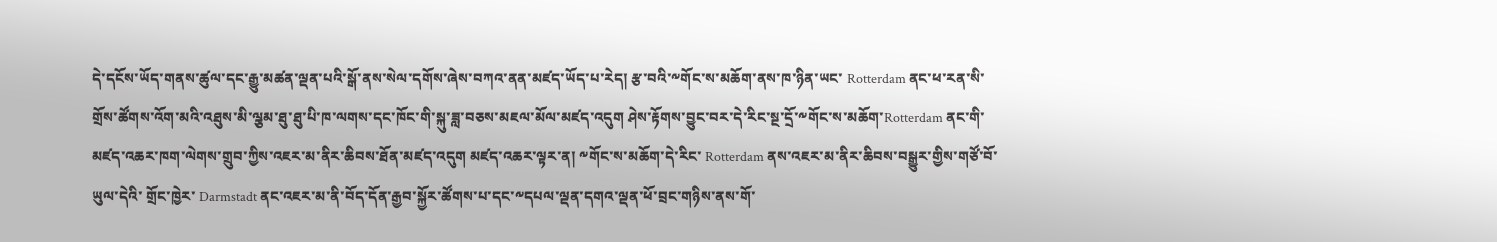དེ་དངོས་ཡོད་གནས་ཚུལ་དང་རྒྱུ་མཚན་ལྡན་པའི་སྒོ་ནས་སེལ་དགོས་ཞེས་བཀའ་ནན་མཛད་ཡོད་པ་རེད། རྩ་བའི་༸གོང་ས་མཆོག་ནས་ཁ་ཉིན་ཡང་ Rotterdam ནང་ཕ་རན་སི་གྲོས་ཚོགས་འོག་མའི་འཐུས་མི་ལྕམ་ཐུ་ཐུ་པི་ཁ་ལགས་དང་ཁོང་གི་སྐུ་ཟླ་བཅས་མཇལ་མོལ་མཛད་འདུག ཤེས་རྟོགས་བྱུང་བར་དེ་རིང་སྔ་དྲོ་༸གོང་ས་མཆོག་Rotterdam ནང་གི་མཛད་འཆར་ཁག་ལེགས་གྲུབ་ཀྱིས་འཇར་མ་ནིར་ཆིབས་ཐོན་མཛད་འདུག མཛད་འཆར་ལྟར་ན། ༸གོང་ས་མཆོག་དེ་རིང་ Rotterdam ནས་འཇར་མ་ནིར་ཆིབས་བསྒྱུར་གྱིས་གཙོ་བོ་ཡུལ་དེའི་ གྲོང་ཁྱེར་ Darmstadt ནང་འཇར་མ་ནི་བོད་དོན་རྒྱབ་སྐྱོར་ཚོགས་པ་དང་༸དཔལ་ལྡན་དགའ་ལྡན་ཕོ་བྲང་གཉིས་ནས་གོ་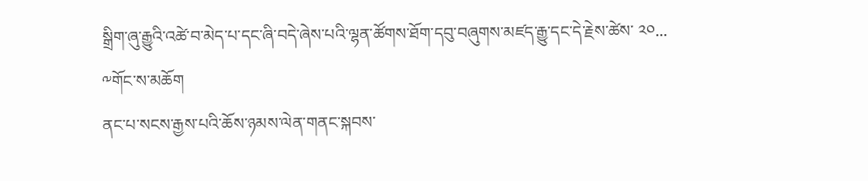སྒྲིག་ཞུ་རྒྱུའི་འཚེ་བ་མེད་པ་དང་ཞི་བདེ་ཞེས་པའི་ལྷན་ཚོགས་ཐོག་དབུ་བཞུགས་མཛད་རྒྱུ་དང་དེ་རྗེས་ཚེས་ ༢༠...
༸གོང་ས་མཆོག
ནང་པ་སངས་རྒྱས་པའི་ཆོས་ཉམས་ལེན་གནང་སྐབས་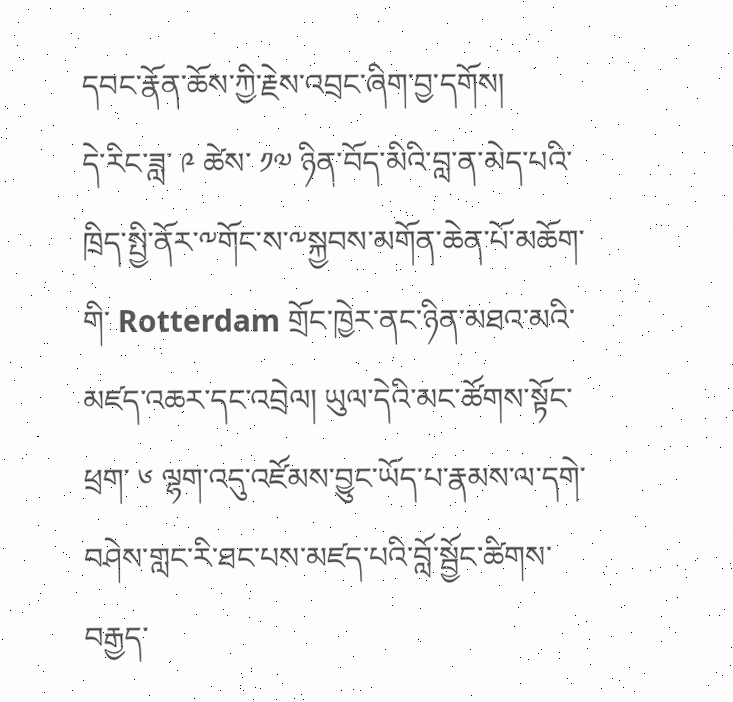དབང་རྣོན་ཆོས་ཀྱི་རྗེས་འབྲང་ཞིག་བྱ་དགོས།
དེ་རིང་ཟླ་ ༩ ཚེས་ ༡༧ ཉིན་བོད་མིའི་བླ་ན་མེད་པའི་ཁྲིད་སྤྱི་ནོར་༸གོང་ས་༸སྐྱབས་མགོན་ཆེན་པོ་མཆོག་གི་ Rotterdam གྲོང་ཁྱེར་ནང་ཉིན་མཐའ་མའི་མཛད་འཆར་དང་འབྲེལ། ཡུལ་དེའི་མང་ཚོགས་སྟོང་ཕྲག་ ༦ ལྷག་འདུ་འཛོམས་བྱུང་ཡོད་པ་རྣམས་ལ་དགེ་བཤེས་གླང་རི་ཐང་པས་མཛད་པའི་བློ་སྦྱོང་ཚིགས་བརྒྱད་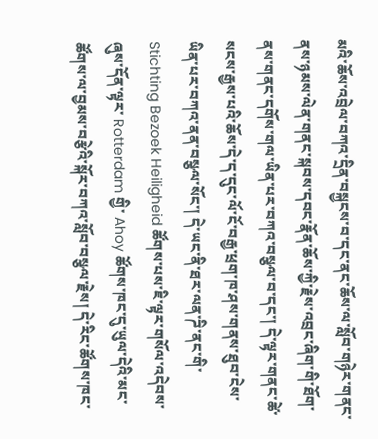མའི་ཆོས་འབྲེལ་བཀའ་དྲིན་བསྐྱངས་བ་དང་ནང་ཆོས་ལ་སློབ་གཉེར་གནང་ནས་ཉམས་ལེན་གནང་སྐབས་དབང་རྣོན་ཆོས་ཀྱི་རྗེས་འབྲང་ཞིག་གི་ཐོག་ནས་གནང་དགོས་གལ་ཡིན་པར་བཀའ་བསྩལ་བ་དང་། དེ་ལྟར་གནང་ཚེ་སངས་རྒྱས་པའི་ཆོས་དེ་ད་དུང་ལོ་ངོ་བརྒྱ་ཕྲག་ཁ་ཤས་གནས་ཐུབ་ངེས་ཡིན་པར་བཀའ་ནན་བསྩལ་སོང་། དེ་ཡང་ནི་ཐར་ལན་ཌི་ནང་གི་ Stichting Bezoek Heiligheid ཚོགས་པས་ཇི་ལྟར་གསོལ་འདེབས་ཞུས་དོན་ལྟར་ Rotterdam གྱི་ Ahoy ཚོགས་ཁང་དུ་ཡུལ་དེའི་མང་ཚོགས་ལ་བྱམས་བརྩེའི་སྐོར་བཀའ་སློབ་བསྩལ་རྗེས། དེ་རིང་ཚོགས་ཁང་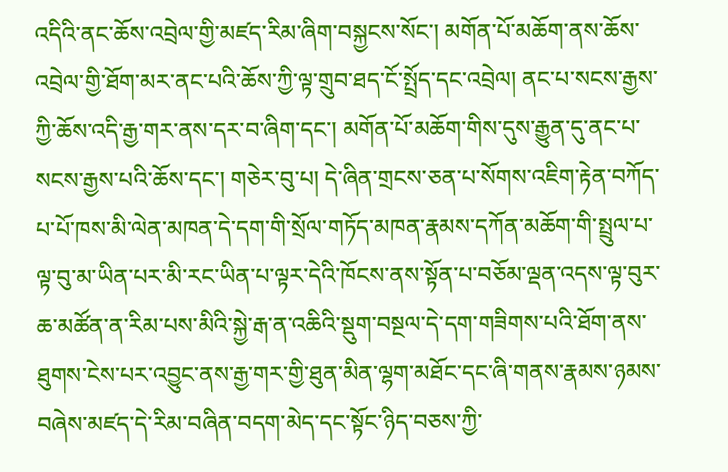འདིའི་ནང་ཆོས་འབྲེལ་གྱི་མཛད་རིམ་ཞིག་བསྐྱངས་སོང་། མགོན་པོ་མཆོག་ནས་ཆོས་འབྲེལ་གྱི་ཐོག་མར་ནང་པའི་ཆོས་ཀྱི་ལྟ་གྲུབ་ཐད་ངོ་སྤྲོད་དང་འབྲེལ། ནང་པ་སངས་རྒྱས་ཀྱི་ཆོས་འདི་རྒྱ་གར་ནས་དར་བ་ཞིག་དང་། མགོན་པོ་མཆོག་གིས་དུས་རྒྱུན་དུ་ནང་པ་སངས་རྒྱས་པའི་ཆོས་དང་། གཅེར་བུ་པ། དེ་ཞིན་གྲངས་ཅན་པ་སོགས་འཇིག་རྟེན་བཀོད་པ་པོ་ཁས་མི་ལེན་མཁན་དེ་དག་གི་སྲོལ་གཏོད་མཁན་རྣམས་དཀོན་མཆོག་གི་སྤྲུལ་པ་ལྟ་བུ་མ་ཡིན་པར་མི་རང་ཡིན་པ་ལྟར་དེའི་ཁོངས་ནས་སྟོན་པ་བཅོམ་ལྡན་འདས་ལྟ་བུར་ཆ་མཚོན་ན་རིམ་པས་མིའི་སྐྱེ་རྒ་ན་འཆིའི་སྡུག་བསྔལ་དེ་དག་གཟིགས་པའི་ཐོག་ནས་ཐུགས་ངེས་པར་འབྱུང་ནས་རྒྱ་གར་གྱི་ཐུན་མིན་ལྷག་མཐོང་དང་ཞི་གནས་རྣམས་ཉམས་བཞེས་མཛད་དེ་རིམ་བཞིན་བདག་མེད་དང་སྟོང་ཉིད་བཅས་ཀྱི་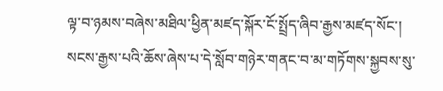ལྟ་བ་ཉམས་བཞེས་མཐིལ་ཕྱིན་མཛད་སྐོར་ངོ་སྤྲོད་ཞིབ་རྒྱས་མཛད་སོང་། སངས་རྒྱས་པའི་ཆོས་ཞེས་པ་དེ་སློབ་གཉེར་གནང་བ་མ་གཏོགས་སྐྱབས་སུ་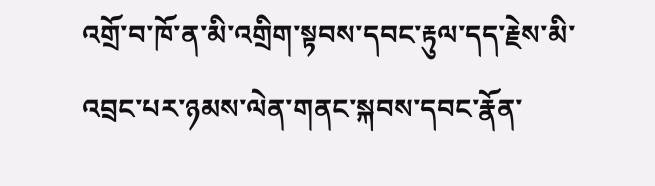འགྲོ་བ་ཁོ་ན་མི་འགྲིག་སྟབས་དབང་རྟུལ་དད་རྗེས་མི་འབྲང་པར་ཉམས་ལེན་གནང་སྐབས་དབང་རྣོན་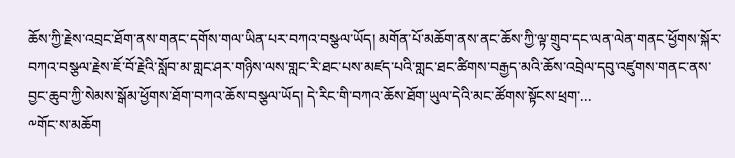ཆོས་ཀྱི་རྗེས་འབྲང་ཐོག་ནས་གནང་དགོས་གལ་ཡིན་པར་བཀའ་བསྩལ་ཡོད། མགོན་པོ་མཆོག་ནས་ནང་ཆོས་ཀྱི་ལྟ་གྲུབ་དང་ལན་ལེན་གནང་ཕྱོགས་སྐོར་བཀའ་བསྩལ་རྗེས་ཇོ་བོ་རྗེའི་སློབ་མ་གླང་ཤར་གཉིས་ལས་གླང་རི་ཐང་པས་མཛད་པའི་གླང་ཐང་ཚིགས་བརྒྱད་མའི་ཆོས་འབྲེལ་དབུ་འཛུགས་གནང་ནས་བྱང་ཆུབ་ཀྱི་སེམས་སྒོམ་ཕྱོགས་ཐོག་བཀའ་ཆོས་བསྩལ་ཡོད། དེ་རིང་གི་བཀའ་ཆོས་ཐོག་ཡུལ་དེའི་མང་ཚོགས་སྟོངས་ཕྲག་...
༸གོང་ས་མཆོག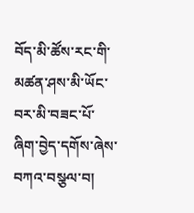བོད་མི་ཚོས་རང་གི་མཚན་ཤས་མི་ཡོང་བར་མི་བཟང་པོ་ཞིག་བྱེད་དགོས་ཞེས་བཀའ་བསྩལ་བ།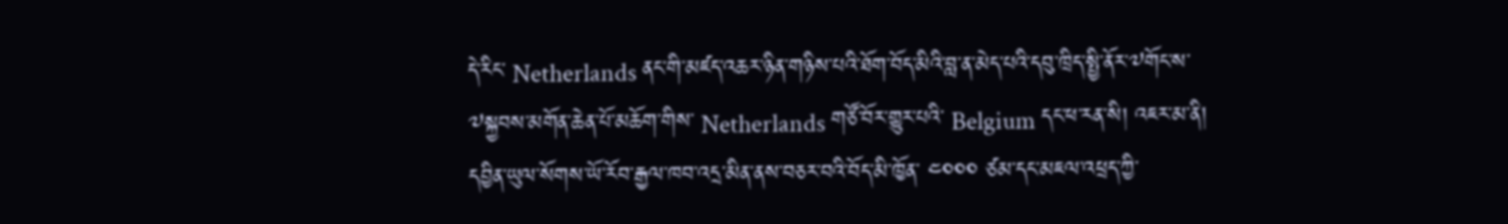དེ་རིང་ Netherlands ནང་གི་མཛད་འཆར་ཉིན་གཉིས་པའི་ཐོག་བོད་མིའི་བླ་ན་མེད་པའི་དབུ་ཁྲིད་སྤྱི་ནོར་༧གོང་ས་༧སྐྱབས་མགོན་ཆེན་པོ་མཆོག་གིས་ Netherlands གཙོ་བོར་གྱུར་པའི་ Belgium དང་ཕ་རན་སི། འཇར་མ་ནི། དབྱིན་ཡུལ་སོགས་ཡོ་རོབ་རྒྱལ་ཁབ་འདྲ་མིན་ནས་བཅར་བའི་བོད་མི་ཁྱོན་ ༤༠༠༠ ཙམ་དང་མཇལ་འཕྲད་ཀྱི་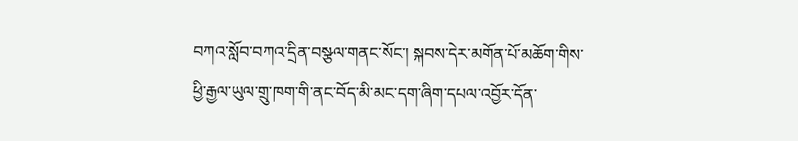བཀའ་སློབ་བཀའ་དྲིན་བསྩལ་གནང་སོང་། སྐབས་དེར་མགོན་པོ་མཆོག་གིས་ཕྱི་རྒྱལ་ཡུལ་གྲུ་ཁག་གི་ནང་བོད་མི་མང་དག་ཞིག་དཔལ་འབྱོར་དོན་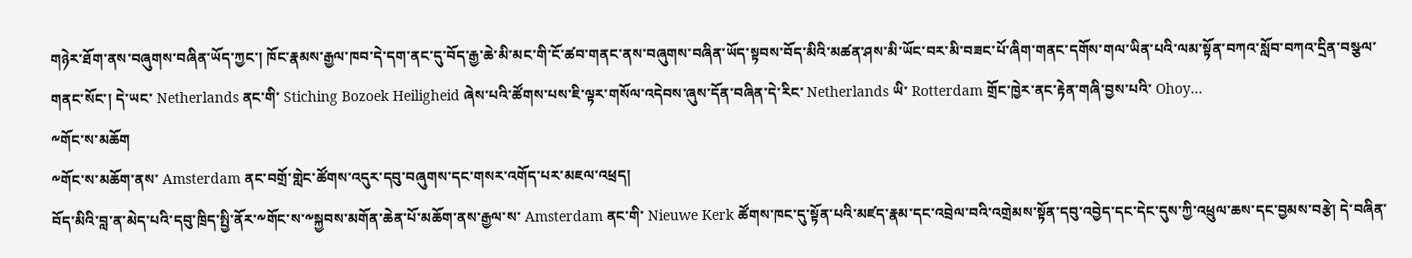གཉེར་ཐོག་ནས་བཞུགས་བཞིན་ཡོད་ཀྱང་། ཁོང་རྣམས་རྒྱལ་ཁབ་དེ་དག་ནང་དུ་བོད་རྒྱ་ཆེ་མི་མང་གི་ངོ་ཚབ་གནང་ནས་བཞུགས་བཞིན་ཡོད་སྟབས་བོད་མིའི་མཚན་ཤས་མི་ཡོང་བར་མི་བཟང་པོ་ཞིག་གནང་དགོས་གལ་ཡིན་པའི་ལམ་སྟོན་བཀའ་སློབ་བཀའ་དྲིན་བསྩལ་གནང་སོང་། དེ་ཡང་ Netherlands ནང་གི་ Stiching Bozoek Heiligheid ཞེས་པའི་ཚོགས་པས་ཇི་ལྟར་གསོལ་འདེབས་ཞུས་དོན་བཞིན་དེ་རིང་ Netherlands ཡི་ Rotterdam གྲོང་ཁྱེར་ནང་རྟེན་གཞི་བྱས་པའི་ Ohoy...
༸གོང་ས་མཆོག
༸གོང་ས་མཆོག་ནས་ Amsterdam ནང་བགྲོ་གླེང་ཚོགས་འདུར་དབུ་བཞུགས་དང་གསར་འགོད་པར་མཇལ་འཕྲད།
བོད་མིའི་བླ་ན་མེད་པའི་དབུ་ཁྲིད་སྤྱི་ནོར་༸གོང་ས་༸སྐྱབས་མགོན་ཆེན་པོ་མཆོག་ནས་རྒྱལ་ས་ Amsterdam ནང་གི་ Nieuwe Kerk ཚོགས་ཁང་དུ་སྟོན་པའི་མཛད་རྣམ་དང་འབྲེལ་བའི་འགྲེམས་སྟོན་དབུ་འབྱེད་དང་དེང་དུས་ཀྱི་འཕྲུལ་ཆས་དང་བྱམས་བརྩེ། དེ་བཞིན་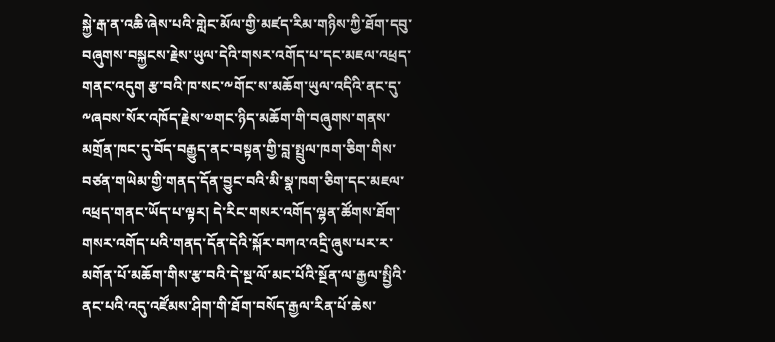སྐྱེ་རྒ་ན་འཆི་ཞེས་པའི་གླེང་མོལ་གྱི་མཛད་རིམ་གཉིས་ཀྱི་ཐོག་དབུ་བཞུགས་བསྐྱངས་རྗེས་ཡུལ་དེའི་གསར་འགོད་པ་དང་མཇལ་འཕྲད་གནང་འདུག རྩ་བའི་ཁ་སང་༸གོང་ས་མཆོག་ཡུལ་འདིའི་ནང་དུ་༸ཞབས་སོར་འཁོད་རྗེས་༧གང་ཉིད་མཆོག་གི་བཞུགས་གནས་མགྲོན་ཁང་དུ་བོད་བརྒྱུད་ནང་བསྟན་གྱི་བླ་སྤྲུལ་ཁག་ཅིག་གིས་བཙན་གཡེམ་གྱི་གནད་དོན་བྱུང་བའི་མི་སྣ་ཁག་ཅིག་དང་མཇལ་འཕྲད་གནང་ཡོད་པ་ལྟར། དེ་རིང་གསར་འགོད་ལྷན་ཚོགས་ཐོག་གསར་འགོད་པའི་གནད་དོན་དེའི་སྐོར་བཀའ་འདྲི་ཞུས་པར་ར་མགོན་པོ་མཆོག་གིས་རྩ་བའི་དེ་སྔ་ལོ་མང་པོའི་སྔོན་ལ་རྒྱལ་སྤྱིའི་ནང་པའི་འདུ་འཛོམས་ཤིག་གི་ཐོག་བསོད་རྒྱལ་རིན་པོ་ཆེས་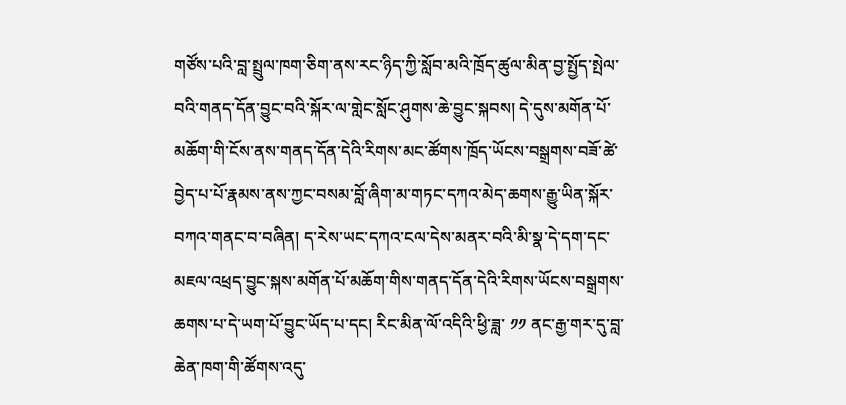གཙོས་པའི་བླ་སྤྲུལ་ཁག་ཅིག་ནས་རང་ཉིད་ཀྱི་སློབ་མའི་ཁྲོད་ཚུལ་མིན་བྱ་སྤྱོད་སྤེལ་བའི་གནད་དོན་བྱུང་བའི་སྐོར་ལ་གླེང་སློང་ཤུགས་ཆེ་བྱུང་སྐབས། དེ་དུས་མགོན་པོ་མཆོག་གི་ངོས་ནས་གནད་དོན་དེའི་རིགས་མང་ཚོགས་ཁྲོད་ཡོངས་བསྒྲགས་བཟོ་ཚེ་བྱེད་པ་པོ་རྣམས་ནས་ཀྱང་བསམ་བློ་ཞིག་མ་གཏང་དཀའ་མེད་ཆགས་རྒྱུ་ཡིན་སྐོར་བཀའ་གནང་བ་བཞིན། ད་རེས་ཡང་དཀའ་ངལ་དེས་མནར་བའི་མི་སྣ་དེ་དག་དང་མཇལ་འཕྲད་བྱུང་སྐས་མགོན་པོ་མཆོག་གིས་གནད་དོན་དེའི་རིགས་ཡོངས་བསྒྲགས་ཆགས་པ་དེ་ཡག་པོ་བྱུང་ཡོད་པ་དང། རིང་མིན་ལོ་འདིའི་ཕྱི་ཟླ་ ༡༡ ནང་རྒྱ་གར་དུ་བླ་ཆེན་ཁག་གི་ཚོགས་འདུ་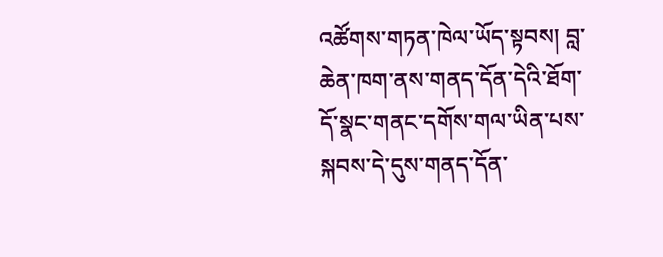འཚོགས་གཏན་ཁེལ་ཡོད་སྟབས། བླ་ཆེན་ཁག་ནས་གནད་དོན་དེའི་ཐོག་དོ་སྣང་གནང་དགོས་གལ་ཡིན་པས་སྐབས་དེ་དུས་གནད་དོན་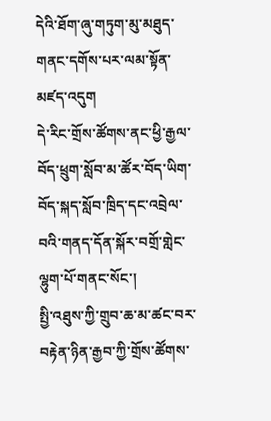དེའི་ཐོག་ཞུ་གཏུག་མུ་མཐུད་གནང་དགོས་པར་ལམ་སྟོན་མཛད་འདུག
དེ་རིང་གྲོས་ཚོགས་ནང་ཕྱི་རྒྱལ་བོད་ཕྲུག་སློབ་མ་ཚོར་བོད་ཡིག་བོད་སྐད་སློབ་ཁྲིད་དང་འབྲེལ་བའི་གནད་དོན་སྐོར་བགྲོ་གླེང་ལྷུག་པོ་གནང་སོང་།
སྤྱི་འཐུས་ཀྱི་གྲུབ་ཆ་མ་ཚང་བར་བརྟེན་ཉིན་རྒྱབ་ཀྱི་གྲོས་ཚོགས་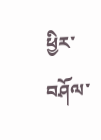ཕྱིར་བཤོལ་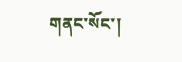གནང་སོང་།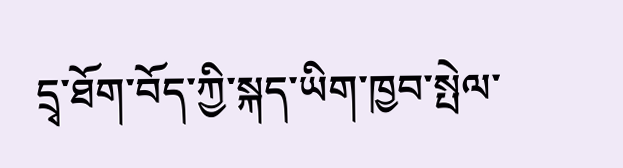དྲྭ་ཐོག་བོད་ཀྱི་སྐད་ཡིག་ཁྱབ་སྤེལ་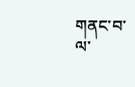གནང་བ་ལ་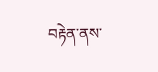བརྟེན་ནས་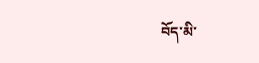བོད་མི་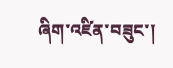ཞིག་འཛིན་བཟུང་།